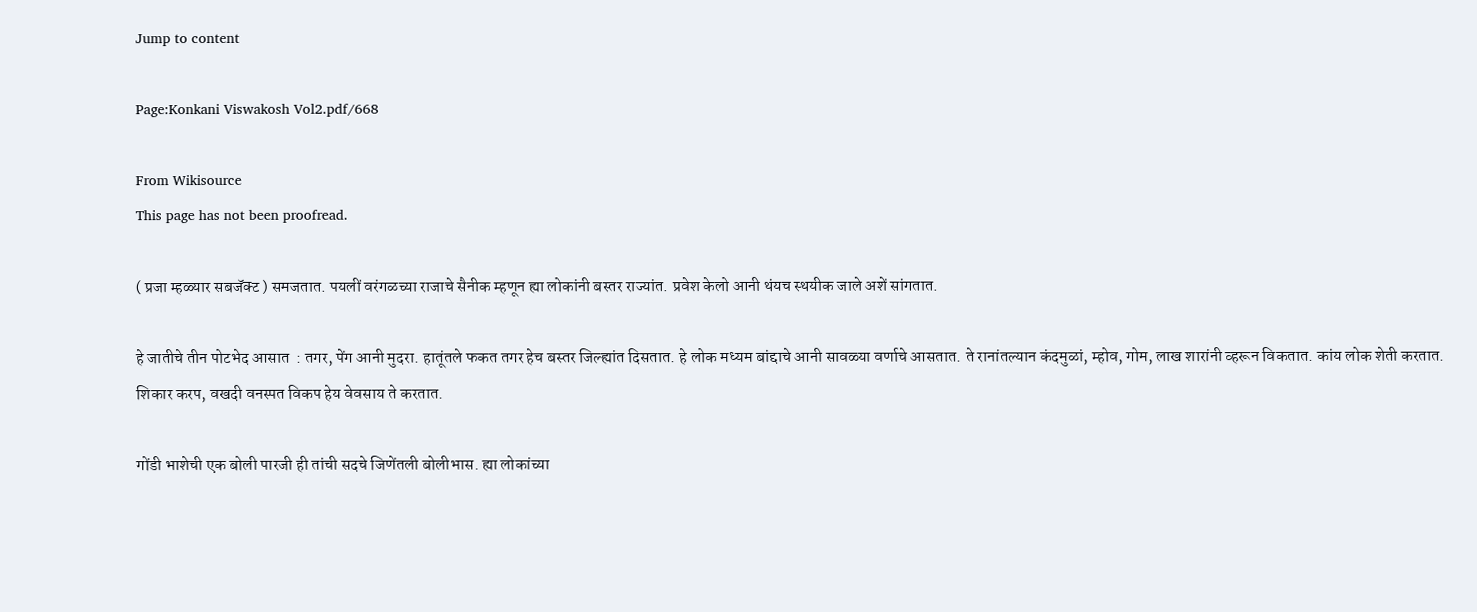Jump to content

Page:Konkani Viswakosh Vol2.pdf/668

From Wikisource
This page has not been proofread.

( प्रजा म्हळ्यार सबजॅक्ट ) समजतात. पयलीं वरंगळच्या राजाचे सैनीक म्हणून ह्या लोकांनी बस्तर राज्यांत. प्रवेश केलो आनी थंयच स्थयीक जाले अशें सांगतात.

हे जातीचे तीन पोटभेद आसात  : तगर, पेंग आनी मुदरा. हातूंतले फकत तगर हेच बस्तर जिल्ह्यांत दिसतात. हे लोक मध्यम बांद्दाचे आनी सावळ्या वर्णाचे आसतात. ते रानांतल्यान कंदमुळां, म्होव, गोम, लाख शारांनी व्हरून विकतात. कांय लोक शेती करतात. शिकार करप, वखदी वनस्पत विकप हेय वेवसाय ते करतात.

गोंडी भाशेची एक बोली पारजी ही तांची सदचे जिणेंतली बोलीभास. ह्या लोकांच्या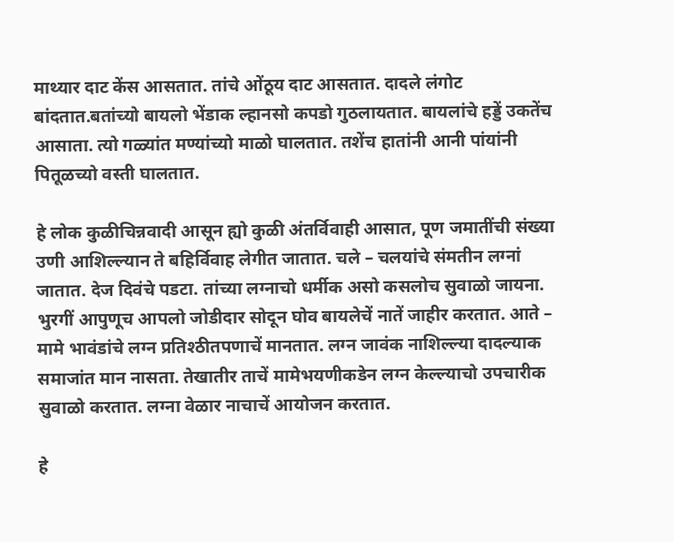माथ्यार दाट केंस आसतात. तांचे ओंठूय दाट आसतात. दादले लंगोट बांदतात.बतांच्यो बायलो भेंडाक ल्हानसो कपडो गुठलायतात. बायलांचे हड्डें उकतेंच आसाता. त्यो गळ्यांत मण्यांच्यो माळो घालतात. तशेंच हातांनी आनी पांयांनी पितूळच्यो वस्ती घालतात.

हे लोक कुळीचिन्नवादी आसून ह्यो कुळी अंतर्विवाही आसात, पूण जमातींची संख्या उणी आशिल्ल्यान ते बहिर्विवाह लेगीत जातात. चले – चलयांचे संमतीन लग्नां जातात. देज दिवंचे पडटा. तांच्या लग्नाचो धर्मीक असो कसलोच सुवाळो जायना. भुरगीं आपुणूच आपलो जोडीदार सोदून घोव बायलेचें नातें जाहीर करतात. आते – मामे भावंडांचे लग्न प्रतिश्ठीतपणाचें मानतात. लग्न जावंक नाशिल्ल्या दादल्याक समाजांत मान नासता. तेखातीर ताचें मामेभयणीकडेन लग्न केल्ल्याचो उपचारीक सुवाळो करतात. लग्ना वेळार नाचाचें आयोजन करतात.

हे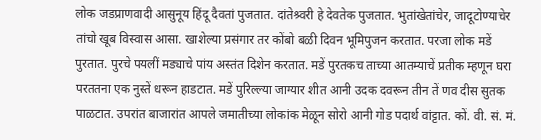लोक जडप्राणवादी आसुनूय हिंदू दैवतां पुजतात. दांतेश्र्वरी हे देवतेक पुजतात. भुतांखेतांचेर, जादूटोण्याचेर तांचो खूब विस्वास आसा. खाशेल्या प्रसंगार तर कोंबो बळी दिवन भूमिपुजन करतात. परजा लोक मडें पुरतात. पुरचे पयलीं मड्याचे पांय अस्तंत दिशेन करतात. मडें पुरतकच ताच्या आतम्याचें प्रतीक म्हणून घरा परततना एक नुस्तें धरून हाडटात. मडें पुरिल्ल्या जाग्यार शीत आनी उदक दवरून तीन तें णव दीस सुतक पाळटात. उपरांत बाजारांत आपले जमातीच्या लोकांक मेळून सोरो आनी गोड पदार्थ वांट्टात. कों. वी. सं. मं.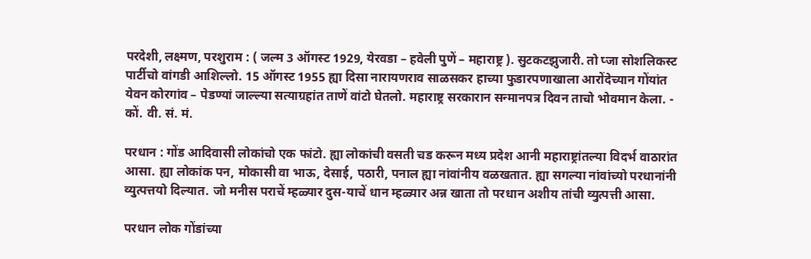परदेशी, लक्ष्मण, परशुराम : ( जल्म 3 ऑगस्ट 1929, येरवडा – हवेली पुणें – महाराष्ट्र ). सुटकटझुजारी. तो प्जा सोशलिकस्ट पार्टीचो वांगडी आशिल्लो. 15 ऑगस्ट 1955 ह्या दिसा नारायणराव साळसकर हाच्या फुडारपणाखाला आरोंदेच्यान गोंयांत येवन कोरगांव – पेडण्यां जाल्ल्या सत्याग्रहांत ताणें वांटो घेतलो. महाराष्ट्र सरकारान सन्मानपत्र दिवन ताचो भोवमान केला. - कों. वी. सं. मं.

परधान : गोंड आदिवासी लोकांचो एक फांटो. ह्या लोकांची वसती चड करून मध्य प्रदेश आनी महाराष्ट्रांतल्या विदर्भ वाठारांत आसा. ह्या लोकांक पन, मोकासी वा भाऊ, देसाई, पठारी, पनाल ह्या नांवांनीय वळखतात. ह्या सगल्या नांवांच्यो परधानांनी व्युत्पत्तयो दिल्यात. जो मनीस पराचें म्हळ्यार दुस-याचें धान म्हळ्यार अन्न खाता तो परधान अशीय तांची व्युत्पत्ती आसा.

परधान लोक गोंडांच्या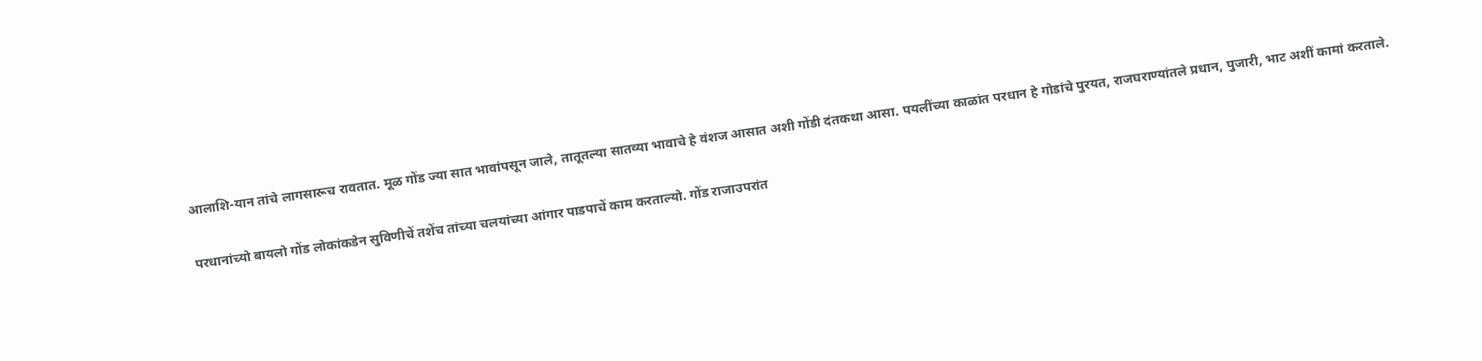आलाशि-यान तांचे लागसारूच रावतात. मूळ गोंड ज्या सात भावांपसून जाले, तातूतल्या सातव्या भावाचे हे वंशज आसात अशी गोंडी दंतकथा आसा. पयलींच्या काळांत परधान हे गोडांचे पुरयत, राजघराण्यांतले प्रधान, पुजारी, भाट अशीं कामां करताले.

परधानांच्यो बायलो गोंड लोकांकडेन सुविणीचें तशेंच तांच्या चलयांच्या आंगार पाडपाचें काम करताल्यो. गोंड राजाउपरांत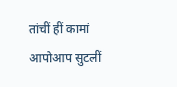तांचीं हीं कामां आपोआप सुटलीं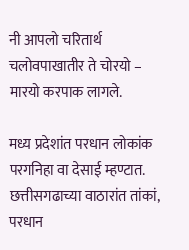नी आपलो चरितार्थ चलोवपाखातीर ते चोरयो – मारयो करपाक लागले.

मध्य प्रदेशांत परधान लोकांक परगनिहा वा देसाई म्हण्टात. छत्तीसगढाच्या वाठारांत तांकां, परधान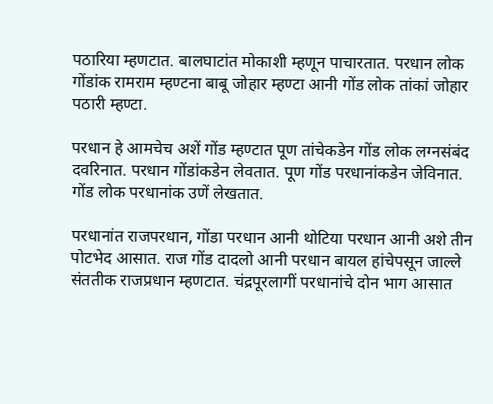पठारिया म्हणटात. बालघाटांत मोकाशी म्हणून पाचारतात. परधान लोक गोंडांक रामराम म्हण्टना बाबू जोहार म्हण्टा आनी गोंड लोक तांकां जोहार पठारी म्हण्टा.

परधान हे आमचेच अशें गोंड म्हण्टात पूण तांचेकडेन गोंड लोक लग्नसंबंद दवरिनात. परधान गोंडांकडेन लेवतात. पूण गोंड परधानांकडेन जेविनात. गोंड लोक परधानांक उणें लेखतात.

परधानांत राजपरधान, गोंडा परधान आनी थोटिया परधान आनी अशे तीन पोटभेद आसात. राज गोंड दादलो आनी परधान बायल हांचेपसून जाल्ले संततीक राजप्रधान म्हणटात. चंद्रपूरलागीं परधानांचे दोन भाग आसात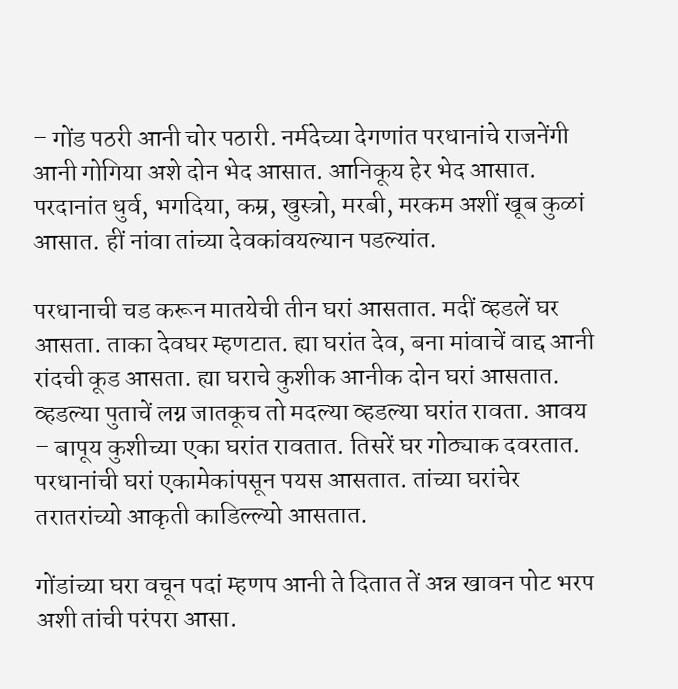– गोंड पठरी आनी चोर पठारी. नर्मदेच्या देगणांत परधानांचे राजनेंगी आनी गोगिया अशे दोन भेद आसात. आनिकूय हेर भेद आसात. परदानांत धुर्व, भगदिया, कम्र, खुस्त्रो, मरबी, मरकम अशीं खूब कुळां आसात. हीं नांवा तांच्या देवकांवयल्यान पडल्यांत.

परधानाची चड करून मातयेची तीन घरां आसतात. मदीं व्हडलें घर आसता. ताका देवघर म्हणटात. ह्या घरांत देव, बना मांवाचें वाद्द आनी रांदची कूड आसता. ह्या घराचे कुशीक आनीक दोन घरां आसतात. व्हडल्या पुताचें लग्न जातकूच तो मदल्या व्हडल्या घरांत रावता. आवय – बापूय कुशीच्या एका घरांत रावतात. तिसरें घर गोठ्याक दवरतात. परधानांची घरां एकामेकांपसून पयस आसतात. तांच्या घरांचेर तरातरांच्यो आकृती काडिल्ल्यो आसतात.

गोंडांच्या घरा वचून पदां म्हणप आनी ते दितात तें अन्न खावन पोट भरप अशी तांची परंपरा आसा.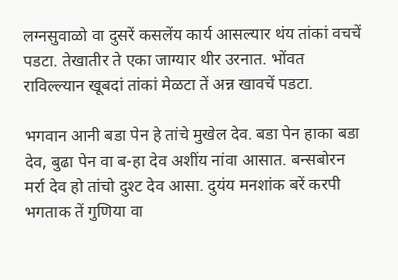लग्नसुवाळो वा दुसरें कसलेंय कार्य आसल्यार थंय तांकां वचचें पडटा. तेखातीर ते एका जाग्यार थीर उरनात. भोंवत राविल्ल्यान खूबदां तांकां मेळटा तें अन्न खावचें पडटा.

भगवान आनी बडा पेन हे तांचे मुखेल देव. बडा पेन हाका बडा देव, बुढा पेन वा ब-हा देव अशींय नांवा आसात. बन्सबोरन मर्रा देव हो तांचो दुश्ट देव आसा. दुयंय मनशांक बरें करपी भगताक तें गुणिया वा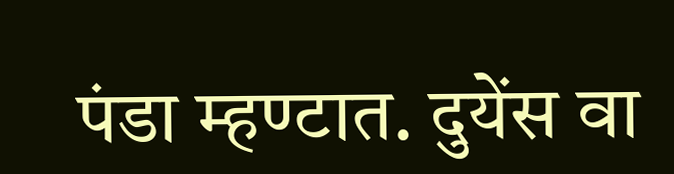पंडा म्हण्टात. दुयेंस वा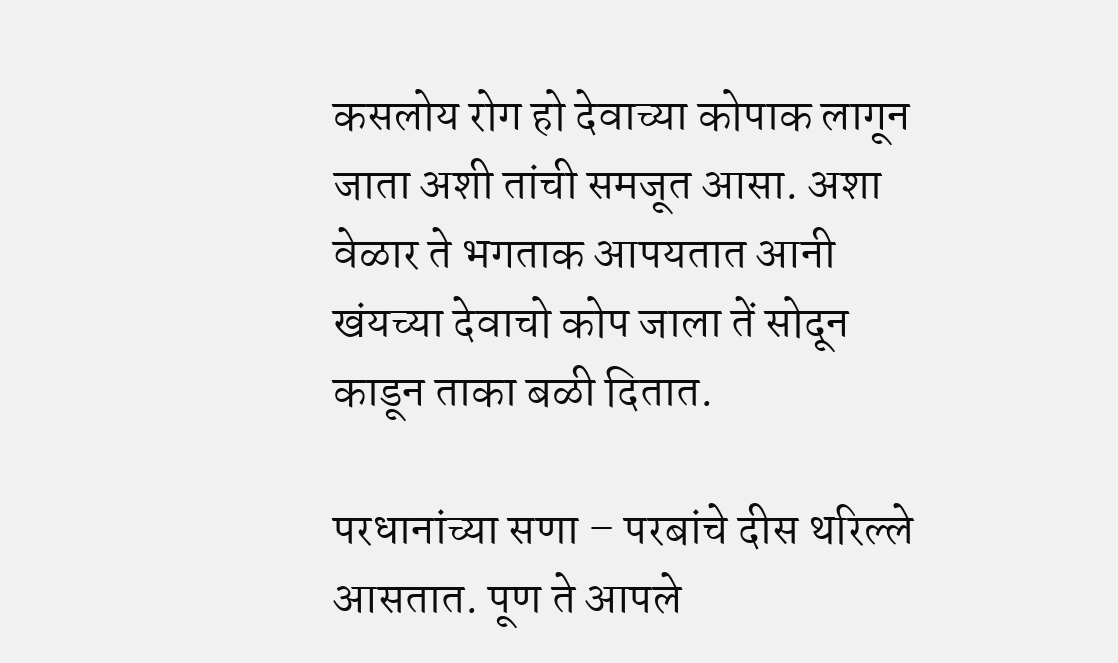कसलोय रोग हो देवाच्या कोपाक लागून जाता अशी तांची समजूत आसा. अशा वेळार ते भगताक आपयतात आनी खंयच्या देवाचो कोप जाला तें सोदून काडून ताका बळी दितात.

परधानांच्या सणा – परबांचे दीस थरिल्ले आसतात. पूण ते आपले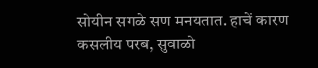सोयीन सगळे सण मनयतात. हाचें कारण कसलीय परब, सुवाळो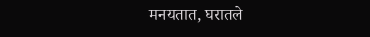मनयतात, घरातले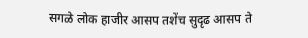सगळे लोक हाजीर आसप तशेंच सुदृढ आसप ते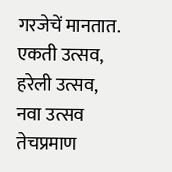गरजेचें मानतात. एकती उत्सव, हरेली उत्सव, नवा उत्सव तेचप्रमाण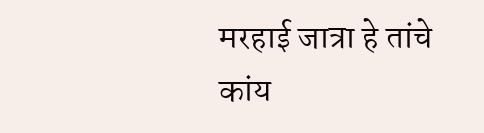मरहाई जात्रा हे तांचे कांय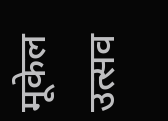मूकेल उत्सव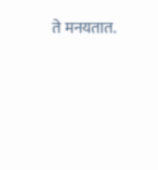ते मनयतात.